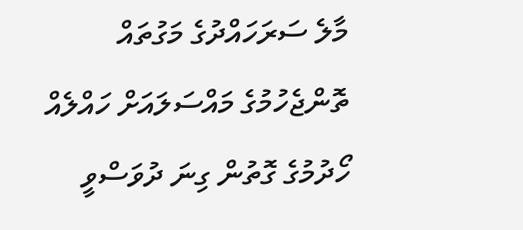މާލެ ސަރަހައްދުގެ މަގުތައް ތޮންޖެހުމުގެ މައްސަލައަށް ހައްލެއް ހޯދުމުގެ ގޮތުން ގިނަ ދުވަސްވީ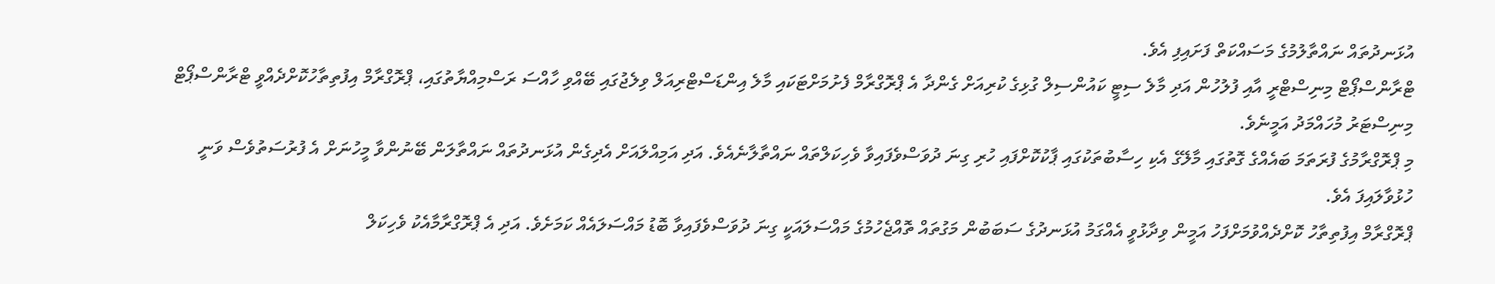އުޅަނދުތައް ނައްތާލުމުގެ މަސައްކަތް ފަށައިފި އެވެ.
ޓްރާންސްޕޯޓް މިނިސްޓްރީ އާއި ފުލުހުން އަދި މާލެ ސިޓީ ކައުންސިލް ގުޅިގެ ކުރިއަށް ގެންދާ އެ ޕްރޮގްރާމް ފެށުމަށްޓަކައި މާލެ އިންޑަސްޓްރިއަލް ވިލެޖުގައި ބޭއްވި ހާއްސަ ރަސްމިއްޔާތުގައި، ޕްރޮގްރާމް އިފުތިތާހުކޮށްދެއްވީ ޓްރާންސްޕޯޓް މިނިސްޓަރު މުހައްމަދު އަމީނެވެ.
މި ޕްރޮގްރާމުގެ ފުރަތަމަ ބައެއްގެ ގޮތުގައި މާލޭގެ އެކި ހިސާބުތަކުގައި ޕާކުކޮށްފައި ހުރި ގިނަ ދުވަސްވެފައިވާ ވެހިކަލްތައް ނައްތާލާނެއެވެ. އަދި އަމިއްލައަށް އެދިގެން އުޅަނދުތައް ނައްތާލަން ބޭނުންވާ މީހުނަށް އެ ފުރުސަތުވެސް ވަނީ ހުޅުވާލައިފަ އެވެ.
ޕްރޮގްރާމް އިފުތިތާހު ކޮށްދެއްވުމަށްފަހު އަމީން ވިދާޅުވީ އެއްގަމު އުޅަނދުގެ ސަބަބުން މަގުތައް ތޮއްޖެހުމުގެ މައްސަލައަކީ ގިނަ ދުވަސްވެފައިވާ ބޮޑު މައްސަލައެއް ކަމަށެވެ. އަދި އެ ޕްރޮގްރާމާއެކު ވެހިކަލް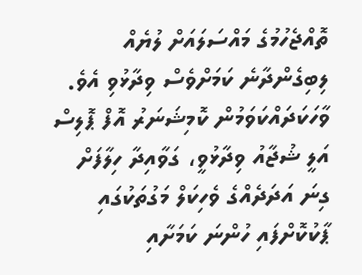ތޮއްޖެހުމުގެ މައްސަލައަށް ލުޔެއް ލިބިގެންދާނެ ކަމަށްވެސް ވިދާޅުވި އެވެ.
ވާހަކަދައްކަވަމުން ކޮމިޝަނަރު އޮފް ޕޮލިސް އަލީ ޝުޖާއު ވިދާޅުވީ، ގަވާއިދާ ހިލާފަށް ގިނަ އަދަދެއްގެ ވެހިކަލް މަގުތަކުގައި ޕާކުކޮށްފައި ހުންނަ ކަމަށާއި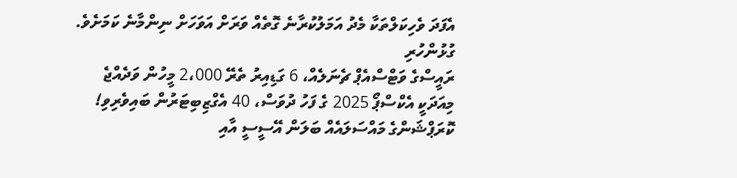އެފަދަ ވެހިކަލްތަކާ މެދު އަމަލުކުރާނެ ގޮތެއް ވަރަށް އަވަހަށް ނިންމާނެ ކަމަށެވެ.
ގުޅުންހުރި
ރައީސްގެ ވަޓްސްއެޕް ޗެނަލެއް، 6 ގަޑިއިރު ތެރޭ 2،000 މީހުން ވަދެއްޖެ
މިއަދަކީ އެކްސްޕޯ 2025 ގެ ފަހު ދުވަސް، 40 އެގްޒިބިޓަރުން ބައިވެރިވި!
ކޮރަޕްޝަންގެ މައްސަލައެއް ބަލަން އޭސީސީ އާއި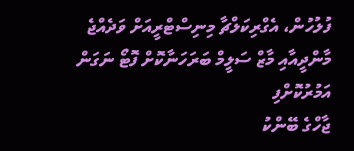ފުލުހުން، އެގްރިކަލްޗާ މިނިސްޓްރީއަށް ވަދެއްޖެ
މާންދީއާއި މާޒް ސަލީމް ބަރަހަނާކޮށް ފޮޓޯ ނަގަން އަމުރުކޮށްފި
ޖާހްގެ ބޭންކު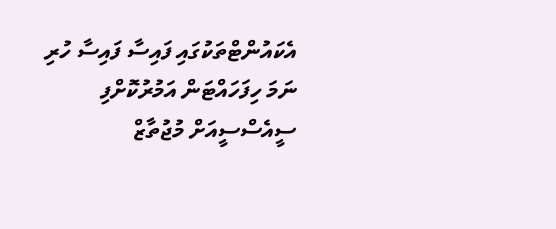އެކައުންޓްތަކުގައި ފައިސާ ފައިސާ ހުރި ނަމަ ހިފަހައްޓަން އަމުރުކޮށްފި
ސީއެސްސީއަށް މުޖުތާޒް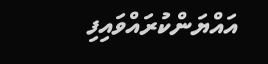އައްޔަންކުރައްވައިފި